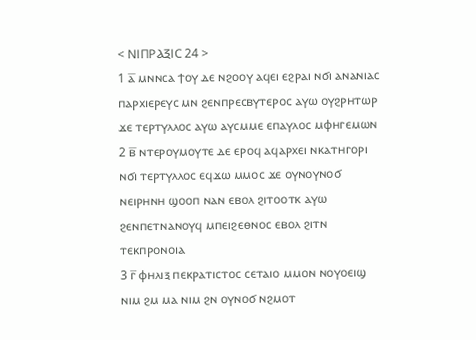< ⲚⲒⲠⲢⲀⲜⲒⲤ 24 >
1 ⲁ̅ ⲙⲛⲛⲥⲁ ϯⲟⲩ ⲇⲉ ⲛϩⲟⲟⲩ ⲁϥⲉⲓ ⲉϩⲣⲁⲓ ⲛϭⲓ ⲁⲛⲁⲛⲓⲁⲥ ⲡⲁⲣⲭⲓⲉⲣⲉⲩⲥ ⲙⲛ ϩⲉⲛⲡⲣⲉⲥⲃⲩⲧⲉⲣⲟⲥ ⲁⲩⲱ ⲟⲩϩⲣⲏⲧⲱⲣ ϫⲉ ⲧⲉⲣⲧⲩⲗⲗⲟⲥ ⲁⲩⲱ ⲁⲩⲥⲙⲙⲉ ⲉⲡⲁⲩⲗⲟⲥ ⲙⲫⲏⲅⲉⲙⲱⲛ
2 ⲃ̅ ⲛⲧⲉⲣⲟⲩⲙⲟⲩⲧⲉ ⲇⲉ ⲉⲣⲟϥ ⲁϥⲁⲣⲭⲉⲓ ⲛⲕⲁⲧⲏⲅⲟⲣⲓ ⲛϭⲓ ⲧⲉⲣⲧⲩⲗⲗⲟⲥ ⲉϥϫⲱ ⲙⲙⲟⲥ ϫⲉ ⲟⲩⲛⲟⲩⲛⲟϭ ⲛⲉⲓⲣⲏⲛⲏ ϣⲟⲟⲡ ⲛⲁⲛ ⲉⲃⲟⲗ ϩⲓⲧⲟⲟⲧⲕ ⲁⲩⲱ ϩⲉⲛⲡⲉⲧⲛⲁⲛⲟⲩϥ ⲙⲡⲉⲓϩⲉⲑⲛⲟⲥ ⲉⲃⲟⲗ ϩⲓⲧⲛ ⲧⲉⲕⲡⲣⲟⲛⲟⲓⲁ
3 ⲅ̅ ⲫⲏⲗⲓⲝ ⲡⲉⲕⲣⲁⲧⲓⲥⲧⲟⲥ ⲥⲉⲧⲁⲓⲟ ⲙⲙⲟⲛ ⲛⲟⲩⲟⲉⲓϣ ⲛⲓⲙ ϩⲙ ⲙⲁ ⲛⲓⲙ ϩⲛ ⲟⲩⲛⲟϭ ⲛϩⲙⲟⲧ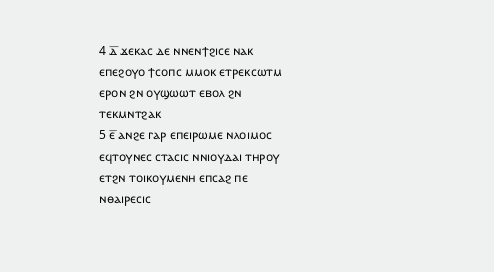4 ⲇ̅ ϫⲉⲕⲁⲥ ⲇⲉ ⲛⲛⲉⲛϯϩⲓⲥⲉ ⲛⲁⲕ ⲉⲡⲉϩⲟⲩⲟ ϯⲥⲟⲡⲥ ⲙⲙⲟⲕ ⲉⲧⲣⲉⲕⲥⲱⲧⲙ ⲉⲣⲟⲛ ϩⲛ ⲟⲩϣⲱⲱⲧ ⲉⲃⲟⲗ ϩⲛ ⲧⲉⲕⲙⲛⲧϩⲁⲕ
5 ⲉ̅ ⲁⲛϩⲉ ⲅⲁⲣ ⲉⲡⲉⲓⲣⲱⲙⲉ ⲛⲗⲟⲓⲙⲟⲥ ⲉϥⲧⲟⲩⲛⲉⲥ ⲥⲧⲁⲥⲓⲥ ⲛⲛⲓⲟⲩⲇⲁⲓ ⲧⲏⲣⲟⲩ ⲉⲧϩⲛ ⲧⲟⲓⲕⲟⲩⲙⲉⲛⲏ ⲉⲡⲥⲁϩ ⲡⲉ ⲛⲑⲁⲓⲣⲉⲥⲓⲥ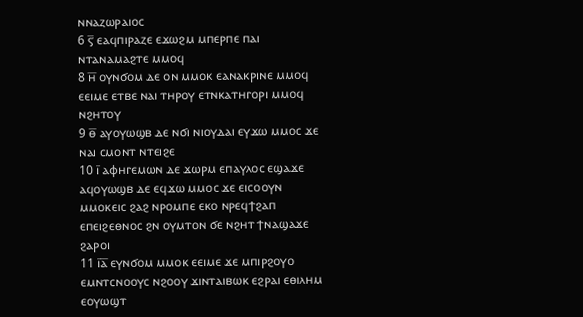ⲛⲛⲁⲍⲱⲣⲁⲓⲟⲥ
6 ⲋ̅ ⲉⲁϥⲡⲓⲣⲁⲍⲉ ⲉϫⲱϩⲙ ⲙⲡⲉⲣⲡⲉ ⲡⲁⲓ ⲛⲧⲁⲛⲁⲙⲁϩⲧⲉ ⲙⲙⲟϥ
8 ⲏ̅ ⲟⲩⲛϭⲟⲙ ⲇⲉ ⲟⲛ ⲙⲙⲟⲕ ⲉⲁⲛⲁⲕⲣⲓⲛⲉ ⲙⲙⲟϥ ⲉⲉⲓⲙⲉ ⲉⲧⲃⲉ ⲛⲁⲓ ⲧⲏⲣⲟⲩ ⲉⲧⲛⲕⲁⲧⲏⲅⲟⲣⲓ ⲙⲙⲟϥ ⲛϩⲏⲧⲟⲩ
9 ⲑ̅ ⲁⲩⲟⲩⲱϣⲃ ⲇⲉ ⲛϭⲓ ⲛⲓⲟⲩⲇⲁⲓ ⲉⲩϫⲱ ⲙⲙⲟⲥ ϫⲉ ⲛⲁⲓ ⲥⲙⲟⲛⲧ ⲛⲧⲉⲓϩⲉ
10 ⲓ̅ ⲁⲫⲏⲅⲉⲙⲱⲛ ⲇⲉ ϫⲱⲣⲙ ⲉⲡⲁⲩⲗⲟⲥ ⲉϣⲁϫⲉ ⲁϥⲟⲩⲱϣⲃ ⲇⲉ ⲉϥϫⲱ ⲙⲙⲟⲥ ϫⲉ ⲉⲓⲥⲟⲟⲩⲛ ⲙⲙⲟⲕⲉⲓⲥ ϩⲁϩ ⲛⲣⲟⲙⲡⲉ ⲉⲕⲟ ⲛⲣⲉϥϯϩⲁⲡ ⲉⲡⲉⲓϩⲉⲑⲛⲟⲥ ϩⲛ ⲟⲩⲙⲧⲟⲛ ϭⲉ ⲛϩⲏⲧ ϯⲛⲁϣⲁϫⲉ ϩⲁⲣⲟⲓ
11 ⲓ̅ⲁ̅ ⲉⲩⲛϭⲟⲙ ⲙⲙⲟⲕ ⲉⲉⲓⲙⲉ ϫⲉ ⲙⲡⲓⲣϩⲟⲩⲟ ⲉⲙⲛⲧⲥⲛⲟⲟⲩⲥ ⲛϩⲟⲟⲩ ϫⲓⲛⲧⲁⲓⲃⲱⲕ ⲉϩⲣⲁⲓ ⲉⲑⲓⲗⲏⲙ ⲉⲟⲩⲱϣⲧ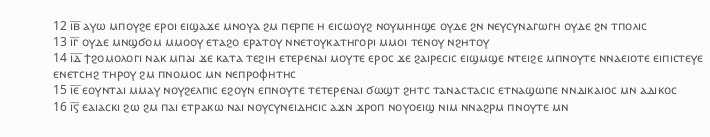12 ⲓ̅ⲃ̅ ⲁⲩⲱ ⲙⲡⲟⲩϩⲉ ⲉⲣⲟⲓ ⲉⲓϣⲁϫⲉ ⲙⲛⲟⲩⲁ ϩⲙ ⲡⲉⲣⲡⲉ ⲏ ⲉⲓⲥⲱⲟⲩϩ ⲛⲟⲩⲙⲏⲏϣⲉ ⲟⲩⲇⲉ ϩⲛ ⲛⲉⲩⲥⲩⲛⲁⲅⲱⲅⲏ ⲟⲩⲇⲉ ϩⲛ ⲧⲡⲟⲗⲓⲥ
13 ⲓ̅ⲅ̅ ⲟⲩⲇⲉ ⲙⲛϣϭⲟⲙ ⲙⲙⲟⲟⲩ ⲉⲧⲁϩⲟ ⲉⲣⲁⲧⲟⲩ ⲛⲛⲉⲧⲟⲩⲕⲁⲧⲏⲅⲟⲣⲓ ⲙⲙⲟⲓ ⲧⲉⲛⲟⲩ ⲛϩⲏⲧⲟⲩ
14 ⲓ̅ⲇ̅ ϯϩⲟⲙⲟⲗⲟⲅⲓ ⲛⲁⲕ ⲙⲡⲁⲓ ϫⲉ ⲕⲁⲧⲁ ⲧⲉϩⲓⲏ ⲉⲧⲉⲣⲉⲛⲁⲓ ⲙⲟⲩⲧⲉ ⲉⲣⲟⲥ ϫⲉ ϩⲁⲓⲣⲉⲥⲓⲥ ⲉⲓϣⲙϣⲉ ⲛⲧⲉⲓϩⲉ ⲙⲡⲛⲟⲩⲧⲉ ⲛⲛⲁⲉⲓⲟⲧⲉ ⲉⲓⲡⲓⲥⲧⲉⲩⲉ ⲉⲛⲉⲧⲥⲏϩ ⲧⲏⲣⲟⲩ ϩⲙ ⲡⲛⲟⲙⲟⲥ ⲙⲛ ⲛⲉⲡⲣⲟⲫⲏⲧⲏⲥ
15 ⲓ̅ⲉ̅ ⲉⲟⲩⲛⲧⲁⲓ ⲙⲙⲁⲩ ⲛⲟⲩϩⲉⲗⲡⲓⲥ ⲉϩⲟⲩⲛ ⲉⲡⲛⲟⲩⲧⲉ ⲧⲉⲧⲉⲣⲉⲛⲁⲓ ϭⲱϣⲧ ϩⲏⲧⲥ ⲧⲁⲛⲁⲥⲧⲁⲥⲓⲥ ⲉⲧⲛⲁϣⲱⲡⲉ ⲛⲛⲇⲓⲕⲁⲓⲟⲥ ⲙⲛ ⲁⲇⲓⲕⲟⲥ
16 ⲓ̅ⲋ̅ ⲉⲁⲓⲁⲥⲕⲓ ϩⲱ ϩⲙ ⲡⲁⲓ ⲉⲧⲣⲁⲕⲱ ⲛⲁⲓ ⲛⲟⲩⲥⲩⲛⲉⲓⲇⲏⲥⲓⲥ ⲁϫⲛ ϫⲣⲟⲡ ⲛⲟⲩⲟⲉⲓϣ ⲛⲓⲙ ⲛⲛⲁϩⲣⲙ ⲡⲛⲟⲩⲧⲉ ⲙⲛ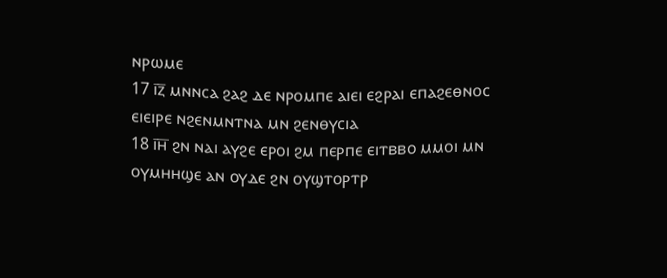ⲛⲣⲱⲙⲉ
17 ⲓ̅ⲍ̅ ⲙⲛⲛⲥⲁ ϩⲁϩ ⲇⲉ ⲛⲣⲟⲙⲡⲉ ⲁⲓⲉⲓ ⲉϩⲣⲁⲓ ⲉⲡⲁϩⲉⲑⲛⲟⲥ ⲉⲓⲉⲓⲣⲉ ⲛϩⲉⲛⲙⲛⲧⲛⲁ ⲙⲛ ϩⲉⲛⲑⲩⲥⲓⲁ
18 ⲓ̅ⲏ̅ ϩⲛ ⲛⲁⲓ ⲁⲩϩⲉ ⲉⲣⲟⲓ ϩⲙ ⲡⲉⲣⲡⲉ ⲉⲓⲧⲃⲃⲟ ⲙⲙⲟⲓ ⲙⲛ ⲟⲩⲙⲏⲏϣⲉ ⲁⲛ ⲟⲩⲇⲉ ϩⲛ ⲟⲩϣⲧⲟⲣⲧⲣ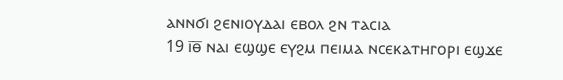ⲁⲛⲛϭⲓ ϩⲉⲛⲓⲟⲩⲇⲁⲓ ⲉⲃⲟⲗ ϩⲛ ⲧⲁⲥⲓⲁ
19 ⲓ̅ⲑ̅ ⲛⲁⲓ ⲉϣϣⲉ ⲉⲩϩⲙ ⲡⲉⲓⲙⲁ ⲛⲥⲉⲕⲁⲧⲏⲅⲟⲣⲓ ⲉϣϫⲉ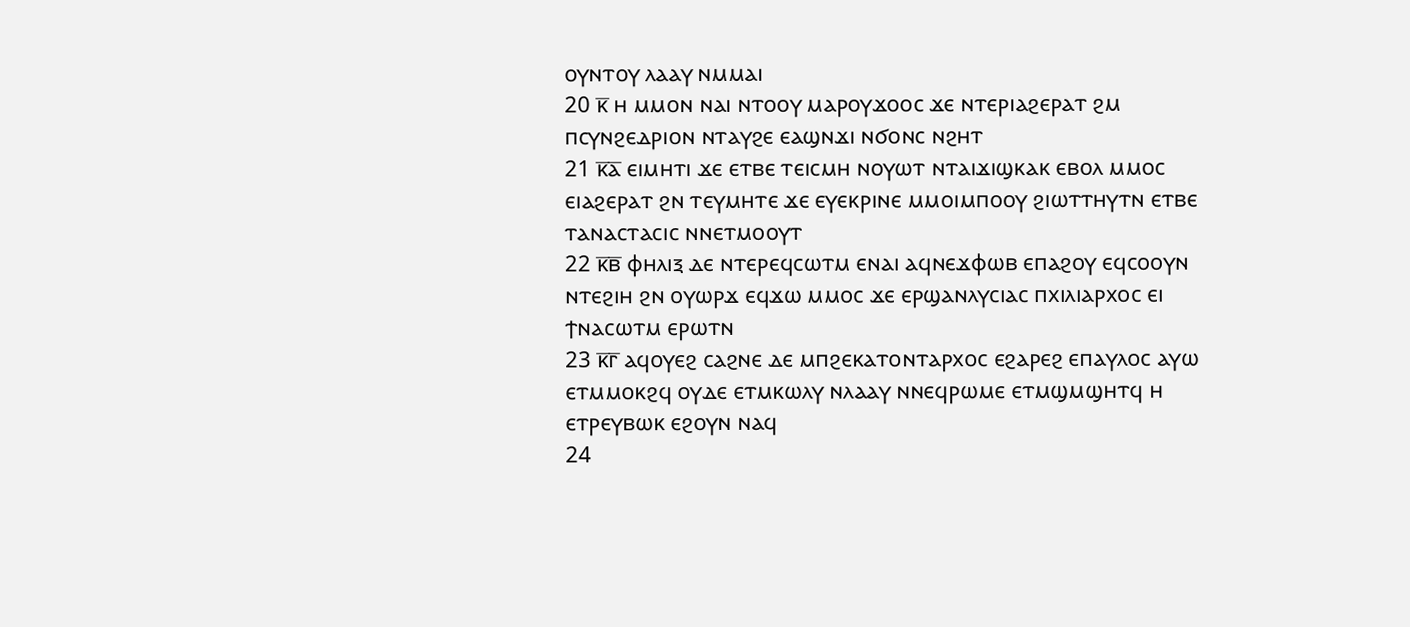ⲟⲩⲛⲧⲟⲩ ⲗⲁⲁⲩ ⲛⲙⲙⲁⲓ
20 ⲕ̅ ⲏ ⲙⲙⲟⲛ ⲛⲁⲓ ⲛⲧⲟⲟⲩ ⲙⲁⲣⲟⲩϫⲟⲟⲥ ϫⲉ ⲛⲧⲉⲣⲓⲁϩⲉⲣⲁⲧ ϩⲙ ⲡⲥⲩⲛϩⲉⲇⲣⲓⲟⲛ ⲛⲧⲁⲩϩⲉ ⲉⲁϣⲛϫⲓ ⲛϭⲟⲛⲥ ⲛϩⲏⲧ
21 ⲕ̅ⲁ̅ ⲉⲓⲙⲏⲧⲓ ϫⲉ ⲉⲧⲃⲉ ⲧⲉⲓⲥⲙⲏ ⲛⲟⲩⲱⲧ ⲛⲧⲁⲓϫⲓϣⲕⲁⲕ ⲉⲃⲟⲗ ⲙⲙⲟⲥ ⲉⲓⲁϩⲉⲣⲁⲧ ϩⲛ ⲧⲉⲩⲙⲏⲧⲉ ϫⲉ ⲉⲩⲉⲕⲣⲓⲛⲉ ⲙⲙⲟⲓⲙⲡⲟⲟⲩ ϩⲓⲱⲧⲧⲏⲩⲧⲛ ⲉⲧⲃⲉ ⲧⲁⲛⲁⲥⲧⲁⲥⲓⲥ ⲛⲛⲉⲧⲙⲟⲟⲩⲧ
22 ⲕ̅ⲃ̅ ⲫⲏⲗⲓⲝ ⲇⲉ ⲛⲧⲉⲣⲉϥⲥⲱⲧⲙ ⲉⲛⲁⲓ ⲁϥⲛⲉϫⲫⲱⲃ ⲉⲡⲁϩⲟⲩ ⲉϥⲥⲟⲟⲩⲛ ⲛⲧⲉϩⲓⲏ ϩⲛ ⲟⲩⲱⲣϫ ⲉϥϫⲱ ⲙⲙⲟⲥ ϫⲉ ⲉⲣϣⲁⲛⲗⲩⲥⲓⲁⲥ ⲡⲭⲓⲗⲓⲁⲣⲭⲟⲥ ⲉⲓ ϯⲛⲁⲥⲱⲧⲙ ⲉⲣⲱⲧⲛ
23 ⲕ̅ⲅ̅ ⲁϥⲟⲩⲉϩ ⲥⲁϩⲛⲉ ⲇⲉ ⲙⲡϩⲉⲕⲁⲧⲟⲛⲧⲁⲣⲭⲟⲥ ⲉϩⲁⲣⲉϩ ⲉⲡⲁⲩⲗⲟⲥ ⲁⲩⲱ ⲉⲧⲙⲙⲟⲕϩϥ ⲟⲩⲇⲉ ⲉⲧⲙⲕⲱⲗⲩ ⲛⲗⲁⲁⲩ ⲛⲛⲉϥⲣⲱⲙⲉ ⲉⲧⲙϣⲙϣⲏⲧϥ ⲏ ⲉⲧⲣⲉⲩⲃⲱⲕ ⲉϩⲟⲩⲛ ⲛⲁϥ
24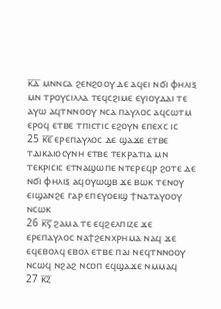ⲕ̅ⲇ̅ ⲙⲛⲛⲥⲁ ϩⲉⲛϩⲟⲟⲩ ⲇⲉ ⲁϥⲉⲓ ⲛϭⲓ ⲫⲏⲗⲓⲝ ⲙⲛ ⲧⲣⲟⲩⲥⲓⲗⲗⲁ ⲧⲉϥⲥϩⲓⲙⲉ ⲉⲩⲓⲟⲩⲇⲁⲓ ⲧⲉ ⲁⲩⲱ ⲁϥⲧⲛⲛⲟⲟⲩ ⲛⲥⲁ ⲡⲁⲩⲗⲟⲥ ⲁϥⲥⲱⲧⲙ ⲉⲣⲟϥ ⲉⲧⲃⲉ ⲧⲡⲓⲥⲧⲓⲥ ⲉϩⲟⲩⲛ ⲉⲡⲉⲭⲥ ⲓⲥ
25 ⲕ̅ⲉ̅ ⲉⲣⲉⲡⲁⲩⲗⲟⲥ ⲇⲉ ϣⲁϫⲉ ⲉⲧⲃⲉ ⲧⲇⲓⲕⲁⲓⲟⲥⲩⲛⲏ ⲉⲧⲃⲉ ⲧⲉⲕⲣⲁⲧⲓⲁ ⲙⲛ ⲧⲉⲕⲣⲓⲥⲓⲥ ⲉⲧⲛⲁϣⲱⲡⲉ ⲛⲧⲉⲣⲉϥⲣ ϩⲟⲧⲉ ⲇⲉ ⲛϭⲓ ⲫⲏⲗⲓⲝ ⲁϥⲟⲩⲱϣⲃ ϫⲉ ⲃⲱⲕ ⲧⲉⲛⲟⲩ ⲉⲓϣⲁⲛϩⲉ ⲅⲁⲣ ⲉⲡⲉⲩⲟⲉⲓϣ ϯⲛⲁⲧⲁⲩⲟⲟⲩ ⲛⲥⲱⲕ
26 ⲕ̅ⲋ̅ ϩⲁⲙⲁ ⲧⲉ ⲉϥϩⲉⲗⲡⲓⲍⲉ ϫⲉ ⲉⲣⲉⲡⲁⲩⲗⲟⲥ ⲛⲁϯϩⲉⲛⲭⲣⲏⲙⲁ ⲛⲁϥ ϫⲉ ⲉϥⲉⲃⲟⲗϥ ⲉⲃⲟⲗ ⲉⲧⲃⲉ ⲡⲁⲓ ⲛⲉϥⲧⲛⲛⲟⲟⲩ ⲛⲥⲱϥ ⲛϩⲁϩ ⲛⲥⲟⲡ ⲉϥϣⲁϫⲉ ⲛⲙⲙⲁϥ
27 ⲕ̅ⲍ̅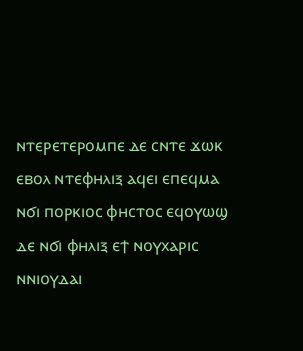ⲛⲧⲉⲣⲉⲧⲉⲣⲟⲙⲡⲉ ⲇⲉ ⲥⲛⲧⲉ ϫⲱⲕ ⲉⲃⲟⲗ ⲛⲧⲉⲫⲏⲗⲓⲝ ⲁϥⲉⲓ ⲉⲡⲉϥⲙⲁ ⲛϭⲓ ⲡⲟⲣⲕⲓⲟⲥ ⲫⲏⲥⲧⲟⲥ ⲉϥⲟⲩⲱϣ ⲇⲉ ⲛϭⲓ ⲫⲏⲗⲓⲝ ⲉϯ ⲛⲟⲩⲭⲁⲣⲓⲥ ⲛⲛⲓⲟⲩⲇⲁⲓ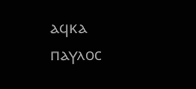ⲁϥⲕⲁ ⲡⲁⲩⲗⲟⲥ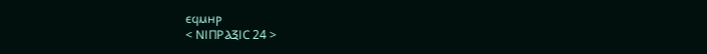ⲉϥⲙⲏⲣ
< ⲚⲒⲠⲢⲀⲜⲒⲤ 24 >